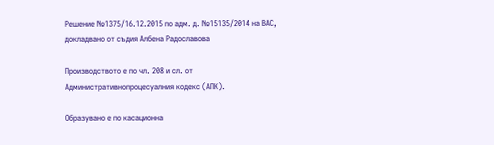Решение №1375/16.12.2015 по адм. д. №15135/2014 на ВАС, докладвано от съдия Албена Радославова

Производството е по чл. 208 и сл. от Административнопроцесуалния кодекс (АПК).

Образувано е по касационна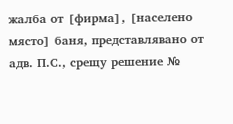жалба от [фирма], [населено място] баня, представлявано от адв. П.С., срещу решение №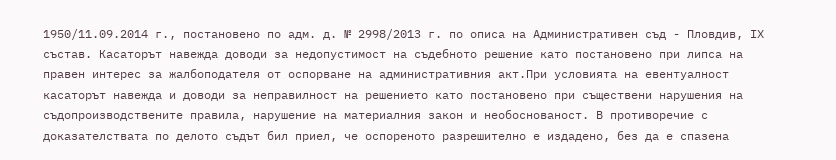1950/11.09.2014 г., постановено по адм. д. № 2998/2013 г. по описа на Административен съд - Пловдив, ІХ състав. Касаторът навежда доводи за недопустимост на съдебното решение като постановено при липса на правен интерес за жалбоподателя от оспорване на административния акт.При условията на евентуалност касаторът навежда и доводи за неправилност на решението като постановено при съществени нарушения на съдопроизводствените правила, нарушение на материалния закон и необоснованост. В противоречие с доказателствата по делото съдът бил приел, че оспореното разрешително е издадено, без да е спазена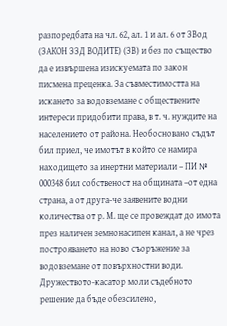разпоредбата на чл. 62, ал. 1 и ал. 6 от ЗВод (ЗАКОН ЗЗД ВОДИТЕ) (ЗВ) и без по същество да е извършена изискуемата по закон писмена преценка. За съвместимостта на искането за водовземане с обществените интереси придобити права, в т. ч. нуждите на населението от района. Необосновано съдът бил приел, че имотът в който се намира находището за инертни материали – ПИ № 000348 бил собственост на общината –от една страна, а от друга-че заявените водни количества от р. М. ще се провеждат до имота през наличен земнонасипен канал, а не чрез построяването на ново съоръжение за водовземане от повърхностни води. Дружеството-касатор моли съдебното решение да бъде обезсилено,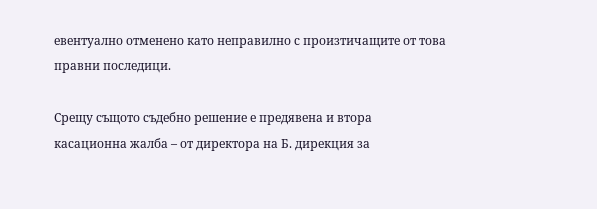евентуално отменено като неправилно с произтичащите от това правни последици.

Срещу същото съдебно решение е предявена и втора касационна жалба – от директора на Б. дирекция за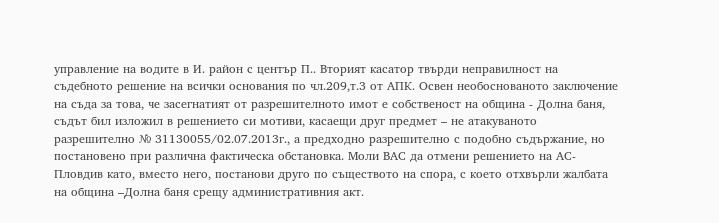управление на водите в И. район с център П.. Вторият касатор твърди неправилност на съдебното решение на всички основания по чл.209,т.3 от АПК. Освен необоснованото заключение на съда за това, че засегнатият от разрешителното имот е собственост на община - Долна баня, съдът бил изложил в решението си мотиви, касаещи друг предмет – не атакуваното разрешително № 31130055/02.07.2013г., а предходно разрешително с подобно съдържание, но постановено при различна фактическа обстановка. Моли ВАС да отмени решението на АС-Пловдив като, вместо него, постанови друго по съществото на спора, с което отхвърли жалбата на община –Долна баня срещу административния акт.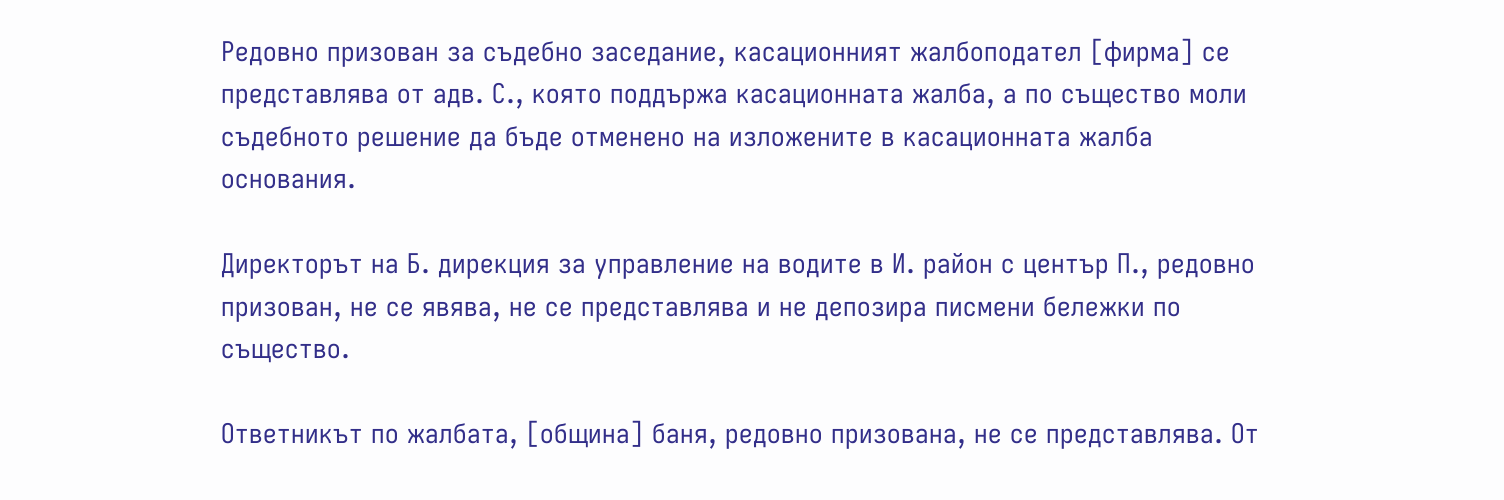Редовно призован за съдебно заседание, касационният жалбоподател [фирма] се представлява от адв. С., която поддържа касационната жалба, а по същество моли съдебното решение да бъде отменено на изложените в касационната жалба основания.

Директорът на Б. дирекция за управление на водите в И. район с център П., редовно призован, не се явява, не се представлява и не депозира писмени бележки по същество.

Ответникът по жалбата, [община] баня, редовно призована, не се представлява. От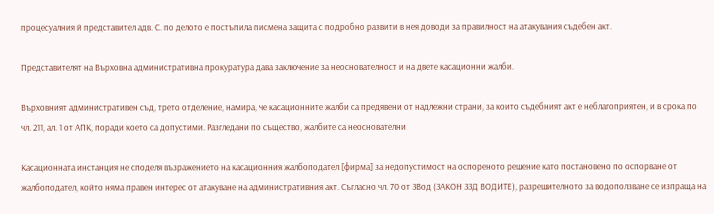процесуалния й представител адв. С. по делото е постъпила писмена защита с подробно развити в нея доводи за правилност на атакувания съдебен акт.

Представителят на Върховна административна прокуратура дава заключение за неоснователност и на двете касационни жалби.

Върховният административен съд, трето отделение, намира, че касационните жалби са предявени от надлежни страни, за които съдебният акт е неблагоприятен, и в срока по чл. 211, ал. 1 от АПК, поради което са допустими. Разгледани по същество, жалбите са неоснователни

Касационната инстанция не споделя възражението на касационния жалбоподател [фирма] за недопустимост на оспореното решение като постановено по оспорване от жалбоподател, който няма правен интерес от атакуване на административния акт. Съгласно чл. 70 от ЗВод (ЗАКОН ЗЗД ВОДИТЕ), разрешителното за водоползване се изпраща на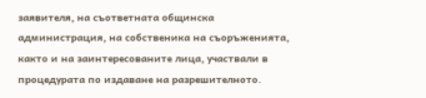заявителя, на съответната общинска администрация, на собственика на съоръженията, както и на заинтересованите лица, участвали в процедурата по издаване на разрешителното.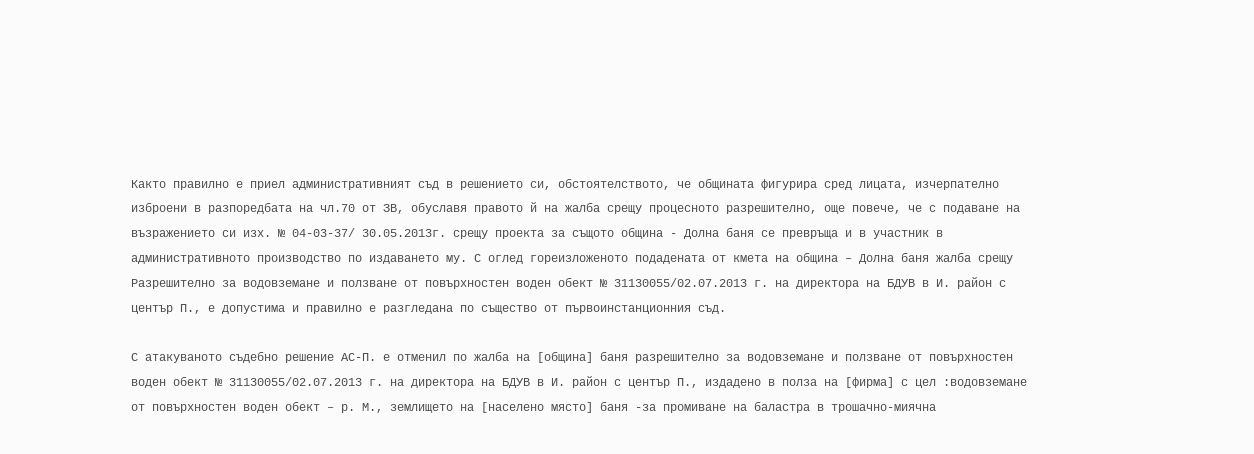Както правилно е приел административният съд в решението си, обстоятелството, че общината фигурира сред лицата, изчерпателно изброени в разпоредбата на чл.70 от ЗВ, обуславя правото й на жалба срещу процесното разрешително, още повече, че с подаване на възражението си изх. № 04-03-37/ 30.05.2013г. срещу проекта за същото община - Долна баня се превръща и в участник в административното производство по издаването му. С оглед гореизложеното подадената от кмета на община – Долна баня жалба срещу Разрешително за водовземане и ползване от повърхностен воден обект № 31130055/02.07.2013 г. на директора на БДУВ в И. район с център П., е допустима и правилно е разгледана по същество от първоинстанционния съд.

С атакуваното съдебно решение АС-П. е отменил по жалба на [община] баня разрешително за водовземане и ползване от повърхностен воден обект № 31130055/02.07.2013 г. на директора на БДУВ в И. район с център П., издадено в полза на [фирма] с цел :водовземане от повърхностен воден обект – р. М., землището на [населено място] баня -за промиване на баластра в трошачно-миячна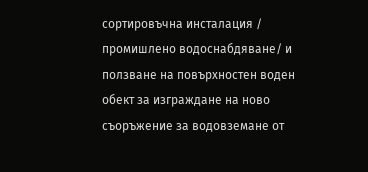сортировъчна инсталация / промишлено водоснабдяване/ и ползване на повърхностен воден обект за изграждане на ново съоръжение за водовземане от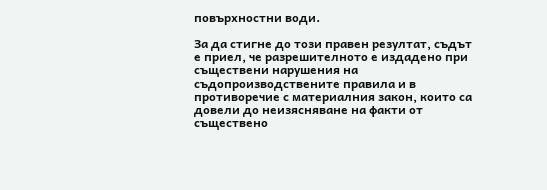повърхностни води.

За да стигне до този правен резултат, съдът е приел, че разрешителното е издадено при съществени нарушения на съдопроизводствените правила и в противоречие с материалния закон, които са довели до неизясняване на факти от съществено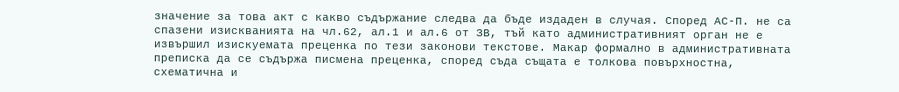значение за това акт с какво съдържание следва да бъде издаден в случая. Според АС-П. не са спазени изискванията на чл.62, ал.1 и ал.6 от ЗВ, тъй като административният орган не е извършил изискуемата преценка по тези законови текстове. Макар формално в административната преписка да се съдържа писмена преценка, според съда същата е толкова повърхностна, схематична и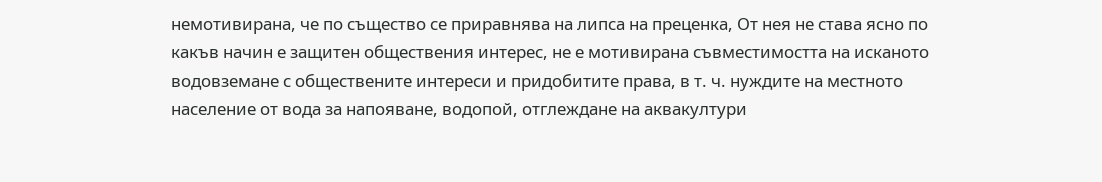немотивирана, че по същество се приравнява на липса на преценка, От нея не става ясно по какъв начин е защитен обществения интерес, не е мотивирана съвместимостта на исканото водовземане с обществените интереси и придобитите права, в т. ч. нуждите на местното население от вода за напояване, водопой, отглеждане на аквакултури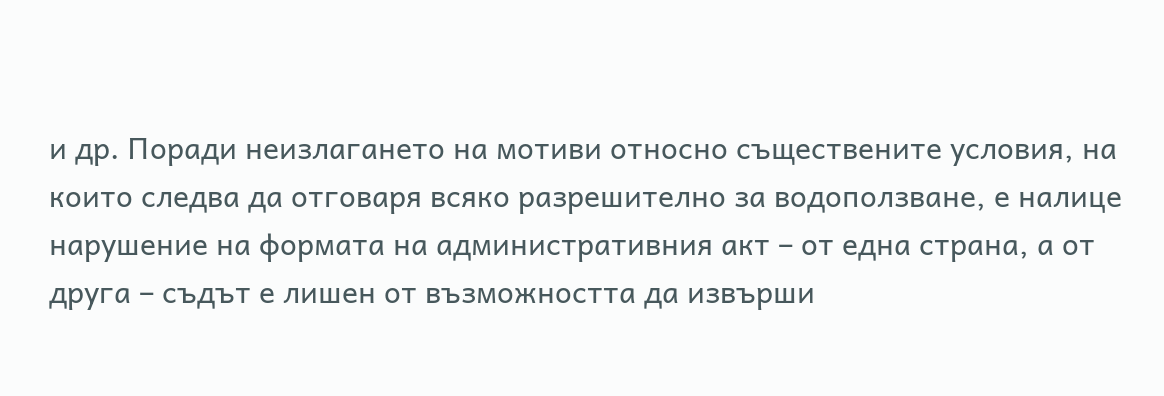и др. Поради неизлагането на мотиви относно съществените условия, на които следва да отговаря всяко разрешително за водоползване, е налице нарушение на формата на административния акт – от една страна, а от друга – съдът е лишен от възможността да извърши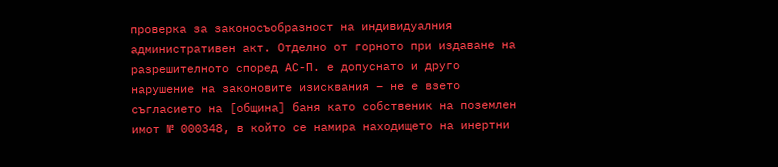проверка за законосъобразност на индивидуалния административен акт. Отделно от горното при издаване на разрешителното според АС-П. е допуснато и друго нарушение на законовите изисквания – не е взето съгласието на [община] баня като собственик на поземлен имот № 000348, в който се намира находището на инертни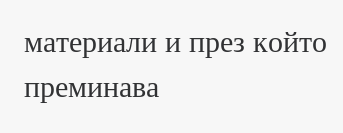материали и през който преминава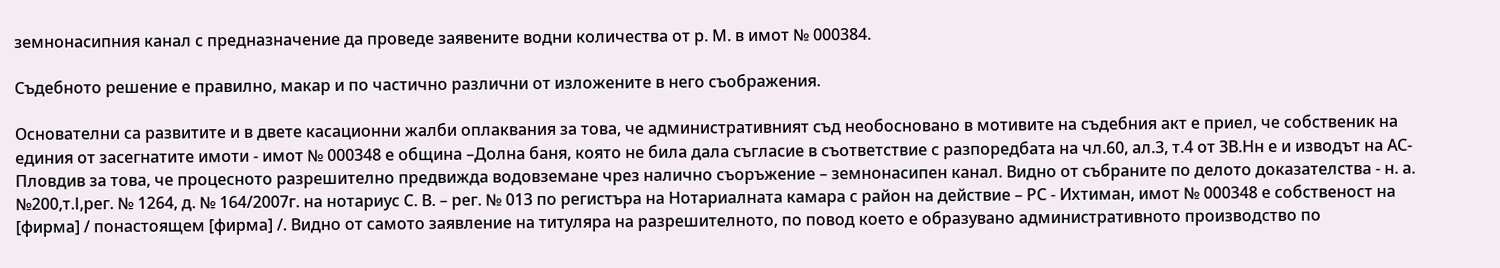земнонасипния канал с предназначение да проведе заявените водни количества от р. М. в имот № 000384.

Съдебното решение е правилно, макар и по частично различни от изложените в него съображения.

Основателни са развитите и в двете касационни жалби оплаквания за това, че административният съд необосновано в мотивите на съдебния акт е приел, че собственик на единия от засегнатите имоти - имот № 000348 е община –Долна баня, която не била дала съгласие в съответствие с разпоредбата на чл.60, ал.3, т.4 от ЗВ.Нн е и изводът на АС-Пловдив за това, че процесното разрешително предвижда водовземане чрез налично съоръжение – земнонасипен канал. Видно от събраните по делото доказателства - н. а. №200,т.І,рег. № 1264, д. № 164/2007г. на нотариус С. В. – рег. № 013 по регистъра на Нотариалната камара с район на действие – РС - Ихтиман, имот № 000348 е собственост на [фирма] / понастоящем [фирма] /. Видно от самото заявление на титуляра на разрешителното, по повод което е образувано административното производство по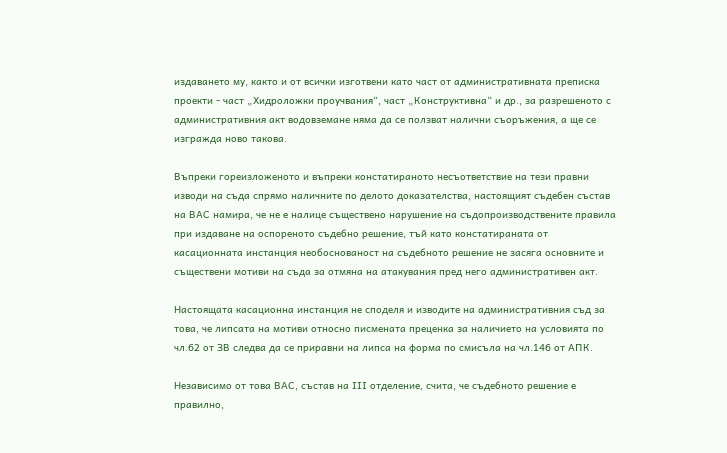издаването му, както и от всички изготвени като част от административната преписка проекти - част „Хидроложки проучвания“, част „Конструктивна“ и др., за разрешеното с административния акт водовземане няма да се ползват налични съоръжения, а ще се изгражда ново такова.

Въпреки гореизложеното и въпреки констатираното несъответствие на тези правни изводи на съда спрямо наличните по делото доказателства, настоящият съдебен състав на ВАС намира, че не е налице съществено нарушение на съдопроизводствените правила при издаване на оспореното съдебно решение, тъй като констатираната от касационната инстанция необоснованост на съдебното решение не засяга основните и съществени мотиви на съда за отмяна на атакувания пред него административен акт.

Настоящата касационна инстанция не споделя и изводите на административния съд за това, че липсата на мотиви относно писмената преценка за наличието на условията по чл.62 от ЗВ следва да се приравни на липса на форма по смисъла на чл.146 от АПК.

Независимо от това ВАС, състав на ІІІ отделение, счита, че съдебното решение е правилно,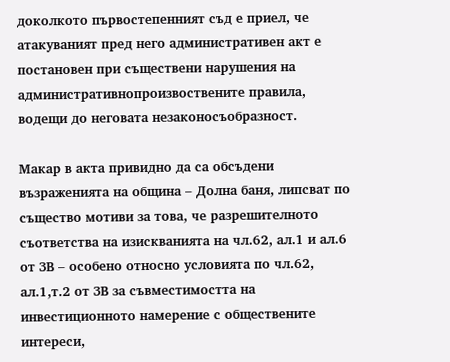доколкото първостепенният съд е приел, че атакуваният пред него административен акт е постановен при съществени нарушения на административнопроизвоствените правила, водещи до неговата незаконосъобразност.

Макар в акта привидно да са обсъдени възраженията на община – Долна баня, липсват по същество мотиви за това, че разрешителното съответства на изискванията на чл.62, ал.1 и ал.6 от ЗВ – особено относно условията по чл.62, ал.1,т.2 от ЗВ за съвместимостта на инвестиционното намерение с обществените интереси,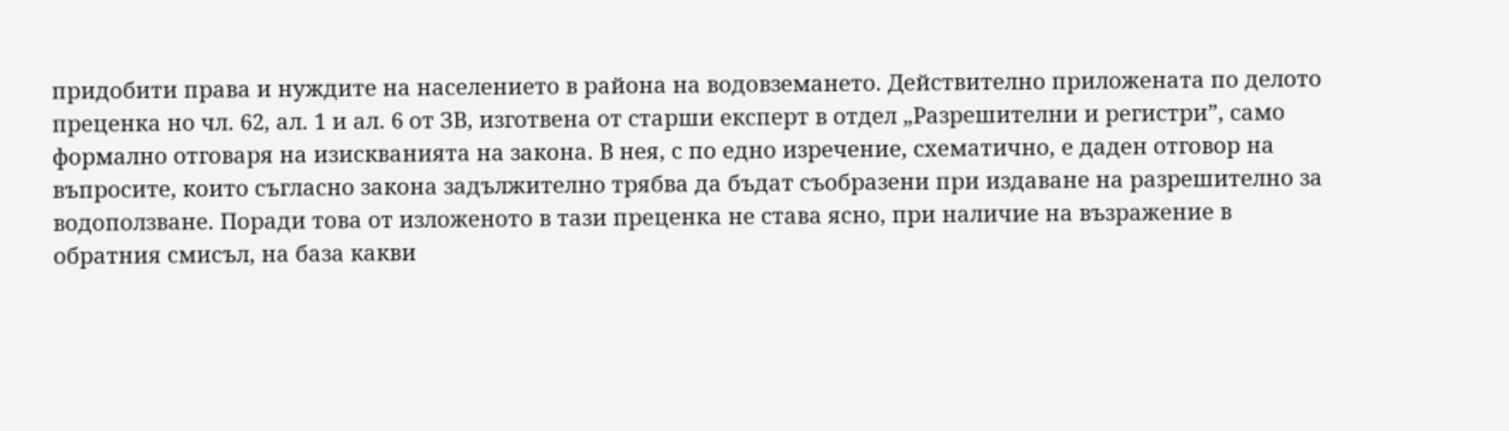придобити права и нуждите на населението в района на водовземането. Действително приложената по делото преценка но чл. 62, ал. 1 и ал. 6 от ЗВ, изготвена от старши експерт в отдел „Разрешителни и регистри”, само формално отговаря на изискванията на закона. В нея, с по едно изречение, схематично, е даден отговор на въпросите, които съгласно закона задължително трябва да бъдат съобразени при издаване на разрешително за водоползване. Поради това от изложеното в тази преценка не става ясно, при наличие на възражение в обратния смисъл, на база какви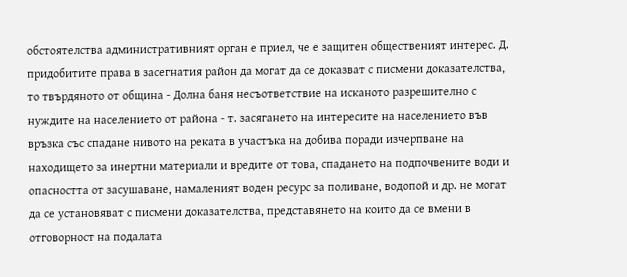обстоятелства административният орган е приел, че е защитен общественият интерес. Д. придобитите права в засегнатия район да могат да се доказват с писмени доказателства, то твърдяното от община - Долна баня несъответствие на исканото разрешително с нуждите на населението от района - т. засягането на интересите на населението във връзка със спадане нивото на реката в участъка на добива поради изчерпване на находището за инертни материали и вредите от това, спадането на подпочвените води и опасността от засушаване, намаленият воден ресурс за поливане, водопой и др. не могат да се установяват с писмени доказателства, представянето на които да се вмени в отговорност на подалата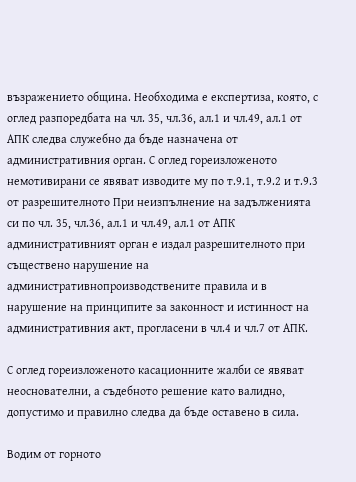възражението община. Необходима е експертиза, която, с оглед разпоредбата на чл. 35, чл.36, ал.1 и чл.49, ал.1 от АПК следва служебно да бъде назначена от административния орган. С оглед гореизложеното немотивирани се явяват изводите му по т.9.1, т.9.2 и т.9.3 от разрешителното При неизпълнение на задълженията си по чл. 35, чл.36, ал.1 и чл.49, ал.1 от АПК административният орган е издал разрешителното при съществено нарушение на административнопроизводствените правила и в нарушение на принципите за законност и истинност на административния акт, прогласени в чл.4 и чл.7 от АПК.

С оглед гореизложеното касационните жалби се явяват неоснователни, а съдебното решение като валидно, допустимо и правилно следва да бъде оставено в сила.

Водим от горното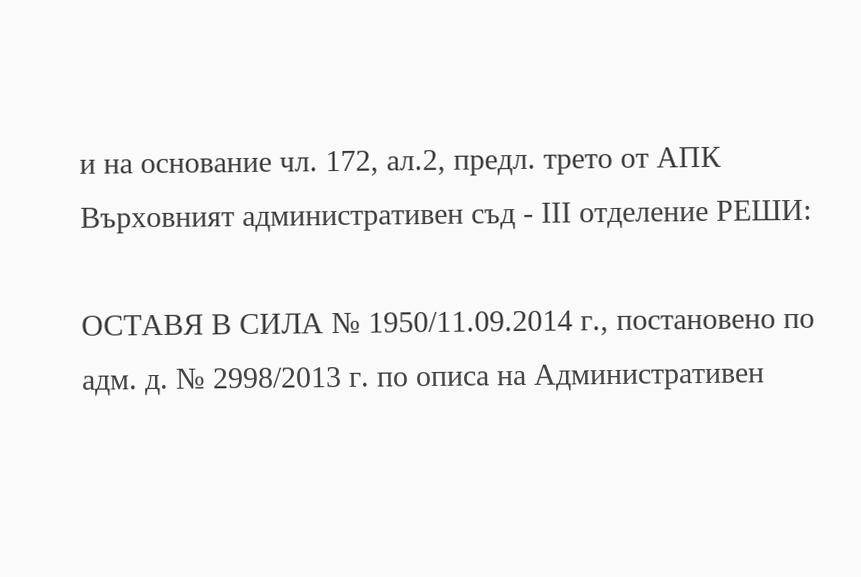и на основание чл. 172, ал.2, предл. трето от АПК Върховният административен съд - ІІІ отделение РЕШИ:

ОСТАВЯ В СИЛА № 1950/11.09.2014 г., постановено по адм. д. № 2998/2013 г. по описа на Административен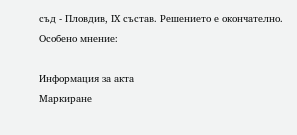съд - Пловдив, ІХ състав. Решението е окончателно. Особено мнение:

Информация за акта
Маркиране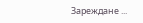Зареждане ...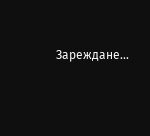Зареждане...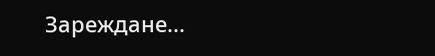Зареждане...